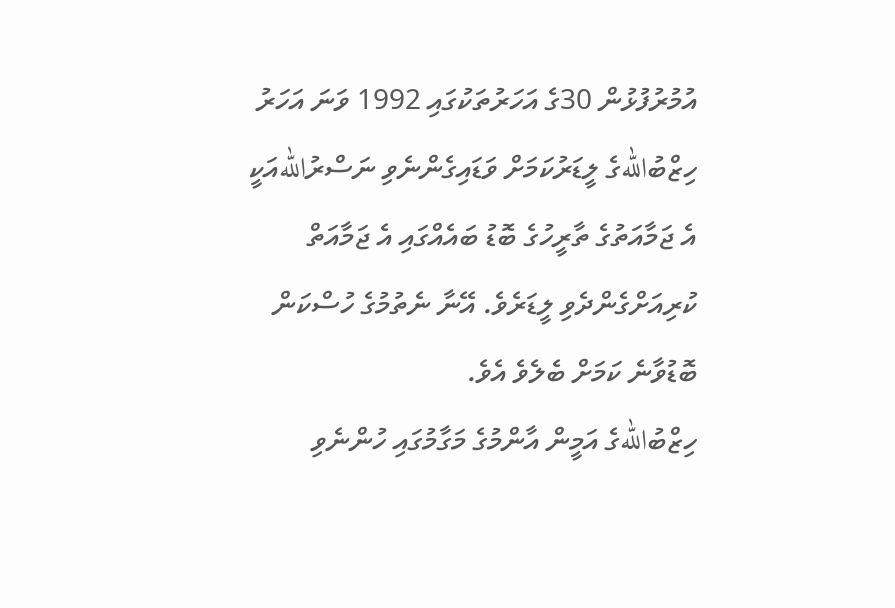އުމުރުފުޅުން 30ގެ އަހަރުތަކުގައި 1992 ވަނަ އަހަރު ހިޒްބުاللهގެ ލީޑަރުކަމަށް ވަޑައިގެންނެވި ނަސްރުاللهއަކީ އެ ޖަމާއަތުގެ ތާރީހުގެ ބޮޑު ބައެއްގައި އެ ޖަމާއަތް ކުރިއަށްގެންދެވި ލީޑަރެވެ. އޭނާ ނެތުމުގެ ހުސްކަން ބޮޑުވާނެ ކަމަށް ބެލެވެ އެވެ.
ހިޒްބުاللهގެ އަމީން އާންމުގެ މަގާމުގައި ހުންނެވި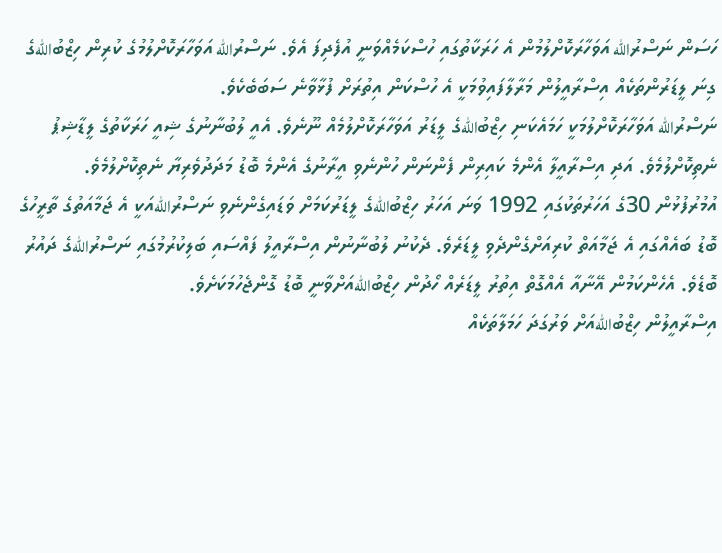ހަސަން ނަސްރުالله އަވަހާރަކޮށްލުމުން އެ ހަރަކާތުގައި ހުސްކަމެއްވަނީ އުފެދިފަ އެވެ. ނަސްރުالله އަވަހާރަކޮށްލުމުގެ ކުރިން ހިޒްބުاللهގެ ގިނަ ލީޑަރުންތަކެއް އިސްރާއީލުން މަރާލާފައިވުމަކީ އެ ހުސްކަން އިތުރަށް ފުޅާވާނެ ސަބަބެކެވެ.
ނަސްރުالله އަވަހާރަކޮށްލުމަކީ ހަމައެކަނި ހިޒްބުاللهގެ ލީޑަރު އަވަހާރަކޮށްލުމެއް ނޫނެވެ. އެއީ ލުބުނާނުގެ ޝިއީ ހަރަކާތުގެ ލީޑާޝިޕު ނެތިކޮށްލުމެވެ. އަދި އިސްރާއީލާ އެންމެ ކައިރިން ފެންނަން ހުންނެވި އީރާނުގެ އެންމެ ބޮޑު މަދަދުވެރިޔާ ނެތިކޮށްލުމެވެ.
އުމުރުފުޅުން 30ގެ އަހަރުތަކުގައި 1992 ވަނަ އަހަރު ހިޒްބުاللهގެ ލީޑަރުކަމަށް ވަޑައިގެންނެވި ނަސްރުاللهއަކީ އެ ޖަމާއަތުގެ ތާރީހުގެ ބޮޑު ބައެއްގައި އެ ޖަމާއަތް ކުރިއަށްގެންދެވި ލީޑަރެވެ. ދެކުނު ލުބުނާނުން އިސްރާއީލު ފައްސައި ބަލިކުރުމުގައި ނަސްރުاللهގެ ދައުރު ބޮޑެވެ. އެހެންކަމުން އޭނާއާ އެއްގޮތް އިތުރު ލީޑަރެއް ހޯދުން ހިޒްބުاللهއަށްވާނީ ބޮޑު ގޮންޖެހުމަކަށެވެ.
އިސްރާއީލުން ހިޒްބުاللهއަށް ވަރުގަދަ ހަމަލާތަކެއް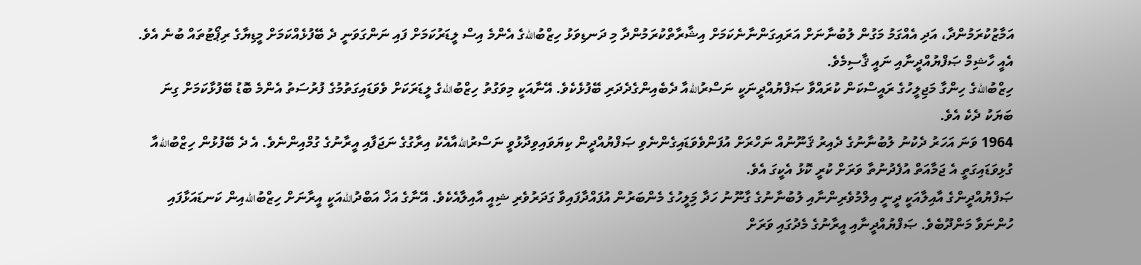އަމާޒުކުރަމުންދާ، އަދި އެއްގަމު މަގުން ލުބުނާނަށް އަރައިގަންނާނެކަމަށް އިޝާރާތްކުރަމުންދާ މި ދަނޑިވަޅު ހިޒްބުاللهގެ އެންމެ އިސް ލީޑަރުކަމަށް ފައި ނަންގަވަނީ ދެ ބޭފުޅެއްކަމަށް މީޑިޔާގެ ރިޕޯޓުތައް ބުނެ އެވެ. އެއީ ހާޝިމް ޞަފްޔުއްދީނާއި ނައީ ޤާސިމެވެ.
ހިޒްބުاللهގެ ހިންގާ މަޖިލީހުގެ ރައީސްކަން ކުރައްވާ ޞަފްޔުއްދީނަކީ ނަސްރުاللهއާ ދެބެއިންގެދެދަރި ބޭފުޅެކެވެ. އޭނާއަކީ މިވަގުތު ހިޒްބުاللهގެ ލީޑަރަކަށް ވެވަޑައިގަތުމުގެ ފުރުސަތު އެންމެ ބޮޑު ބޭފުޅާކަމަށް ގިނަ ބަޔަކު ދެކެ އެވެ.
1964 ވަނަ އަހަރު ދެކުނު ލުބުނާނުގެ ދެއިރު ޤަނޫނުއް ނަހްރަށް އުފަންވެވަޑައިގެންނެވި ޞަފްޔުއްދީން ކިޔަވައިވިދާޅުވީ ނަސްރުاللهއާއެކު އިރާގުގެ ނަޖަފާއި އީރާނުގެ ގުމްއިންނެވެ. އެ ދެ ބޭފުޅުން ހިޒްބުاللهއާ ގުޅިވަޑައިގަތީ އެ ޖަމާއަތް އުފެދުނުތާ ވަރަށް ކުރީ ކޮޅު އެކީގަ އެވެ.
ޞަފްޔުއްދީންގެ އާއިލާއަކީ ދީނީ އިލްމުވެރިންނާއި ލުބުނާނުގެ ގާނޫނު ހަދާ މަިލީހުގެ މެންބަރުން އުފައްދާފައިވާ ގަދަރުވެރި ޝިއީ އާއިލާއެކެވެ. އޭނާގެ އަޚް އަބްދުاللهއަކީ އީރާނަށް ހިޒްބުاللهއިން ކަނޑައަޅާފައި ހުންނަވާ މަންދޫބެވެ. ޞަފްޔުއްދީނާއި އީރާނުގެ މެދުގައި ވަރަށް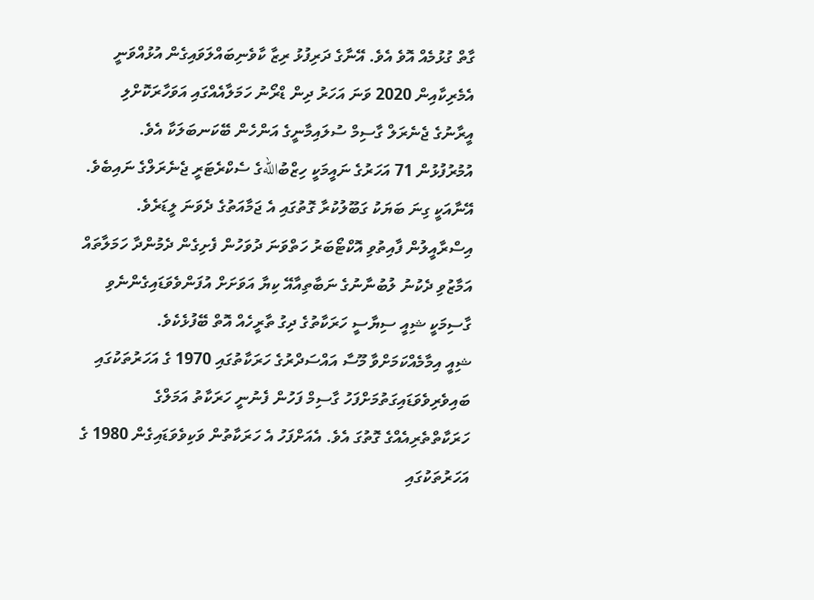ގާތް ގުޅުމެއް އޮވެ އެވެ. އޭނާގެ ދަރިފުޅު ރިޒާ ކާވެނިބައްލަވައިގެން އުޅުއްވަނީ އެމެރިކާއިން 2020 ވަނަ އަހަރު ދިން ޑްރޯނު ހަމަލާއެއްގައި އަވަހާރަކޮށްލި އީރާނުގެ ޖެނެރަލް ގާސިމް ސުލައިމާނީގެ އަންހެން ބޭކަނބަލަކާ އެވެ.
އުމުރުފުޅުން 71 އަހަރުގެ ނައީމަކީ ހިޒްބުاللهގެ ސެކްރެޓަރީ ޖެނެރަލްގެ ނައިބެވެ. އޭނާއަކީ ގިނަ ބަޔަކު ގަބޫލުކުރާ ގޮތުގައި އެ ޖަމާއަތުގެ ދެވަނަ ލީޑަރެވެ.
އިސްރާއީލުން ފާއިތުވި އޮކްޓޯބަރު ހަތްވަނަ ދުވަހުން ފެށިގެން ދެމުންދާ ހަމަލާތައް އަމާޒުވި ދެކުނު ލުބުނާނުގެ ނަބާތިއާއޭ ކިޔާ އަވަށަށް އުފަންވެވަޑައިގެންނެވި ގާސިމަކީ ޝިއީ ސިޔާސީ ހަރަކާތުގެ ދިގު ތާރީހެއް އޮތް ބޭފުޅެކެވެ.
ޝިއީ އިމާމެއްކަމަށްވާ މޫސާ އައްސަދްރުގެ ހަރަކާތުގައި 1970 ގެ އަހަރުތަކުގައި ބައިވެރިވެވަޑައިގަތުމަށްފަހު ގާސިމް ފަހުން ފެނުނީ ހަރަކާތު އަމަލްގެ ހަރަކާތްތެރިއެއްގެ ގޮތުގަ އެވެ. އެއަށްފަހު އެ ހަރަކާތުން ވަކިވެވަޑައިގެން 1980 ގެ އަހަރުތަކުގައި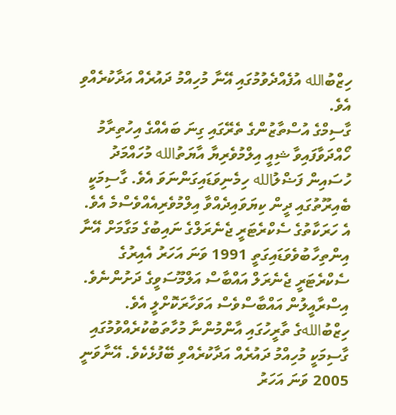ހިޒްބުالله އުފެއްދެވުމުގައި އޭނާ މުހިއްމު ދައުރެއް އަދާކުރެއްވި އެވެ.
ގާސިމްގެ އުސްތާޒުންގެ ތެރޭގައި ގިނަ ބައެއްގެ އިހުތިރާމު ހޯއްދަވާފައިވާ ޝިއީ އިލްމުވެރިޔާ އާޔަތުالله މުހައްމަދު ހުސައިން ފަޟްލުالله ހިމެނިވަޑައިގަންނަވަ އެވެ. ގާސިމަކީ ބެއިރޫތުގައި ދީން ކިޔަވައިދެއްވާ އިލްމުވެރިއެއްވެސްމެ އެވެ.
އެ ހަރަކާތުގެ ސެކްރެޓަރީ ޖެނެރަލްގެ ނައިބުގެ މަގާމަށް އޭނާ އިންތިހާބުވެވަޑައިގަތީ 1991 ވަނަ އަހަރު އެއިރުގެ ސެކްރެޓަރީ ޖެނެރަލް އައްބާސް އަލްމޫސަވީގެ ދަށުންނެވެ. އިސްރާއީލުން އައްބާސްވެސް އަވަހާރަކޮށްލީ އެވެ.
ހިޒްބުاللهގެ ތާރީހުގައި އާންމުންނާ މުހާތަބުކުރެއްވުމުގައި ގާސިމަކީ މުހިއްމު ދައުރެއް އަދާކުރެއްވި ބޭފުޅެކެވެ. އޭނާވަނީ 2005 ވަނަ އަހަރު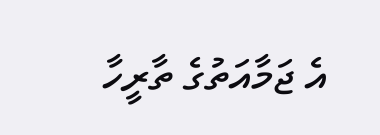އެ ޖަމާއަތުގެ ތާރީހާ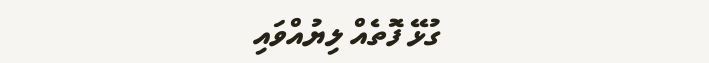ގުޅޭ ފޮތެއް ލިޔުއްވައި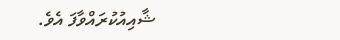ޝާއިއުކުރައްވާފަ އެވެ.